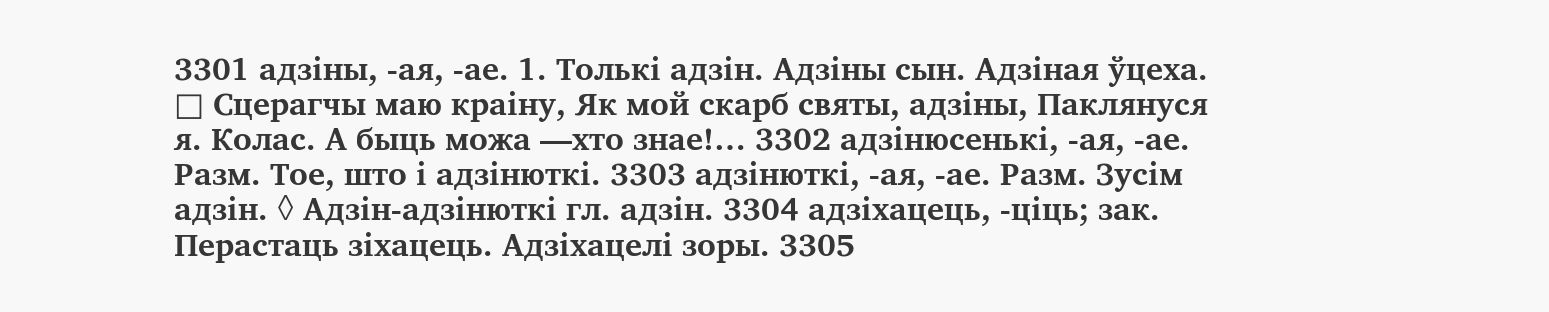3301 адзіны, -ая, -ае. 1. Толькі адзін. Адзіны сын. Адзіная ўцеха. □ Сцерагчы маю краіну, Як мой скарб святы, адзіны, Паклянуся я. Колас. А быць можа —хто знае!… 3302 адзінюсенькі, -ая, -ае. Разм. Тое, што і адзінюткі. 3303 адзінюткі, -ая, -ае. Разм. Зусім адзін. ◊ Адзін-адзінюткі гл. адзін. 3304 адзіхацець, -ціць; зак. Перастаць зіхацець. Адзіхацелі зоры. 3305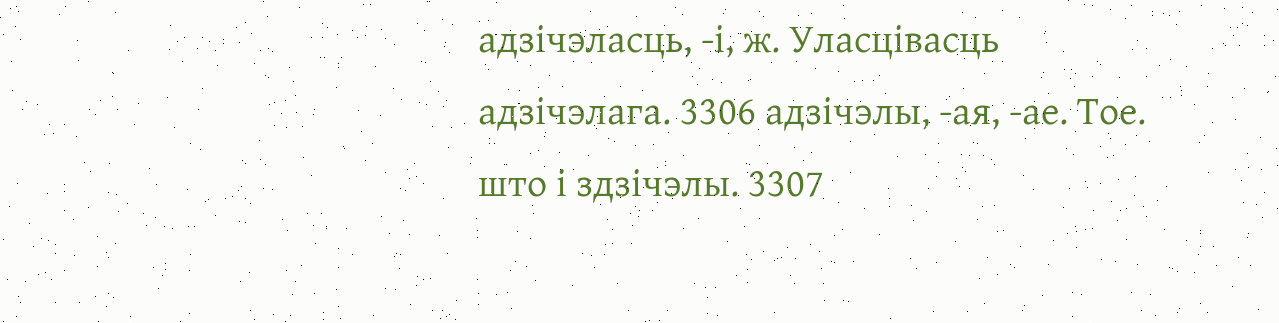адзічэласць, -і, ж. Уласцівасць адзічэлага. 3306 адзічэлы, -ая, -ае. Тое. што і здзічэлы. 3307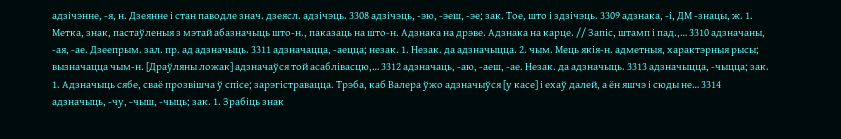адзічэнне, -я, н. Дзеянне і стан паводле знач. дзеясл. адзічэць. 3308 адзічэць, -эю, -эеш, -эе; зак. Тое, што і здзічэць. 3309 адзнака, -і, ДМ -знацы, ж. 1. Метка, знак, пастаўленыя з мэтай абазначыць што-н., паказаць на што-н. Адзнака на дрэве. Адзнака на карце. // Запіс, штамп і пад.,… 3310 адзначаны, -ая, -ае. Дзеепрым. зал. пр. ад адзначыць. 3311 адзначацца, -аецца; незак. 1. Незак. да адзначыцца. 2. чым. Мець якія-н. адметныя, характэрныя рысы; вызначацца чым-н. [Драўляны ложак] адзначаўся той асаблівасцю,… 3312 адзначаць, -аю, -аеш, -ае. Незак. да адзначыць. 3313 адзначыцца, -чыцца; зак. 1. Адзначыць сябе, сваё прозвішча ў спісе; зарэгістравацца. Трэба, каб Валера ўжо адзначыўся [у касе] і ехаў далей, а ён яшчэ і сюды не… 3314 адзначыць, -чу, -чыш, -чыць; зак. 1. Зрабіць знак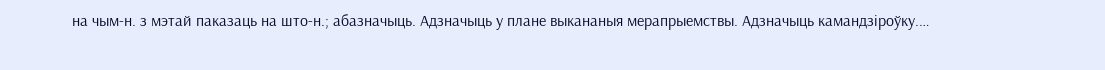на чым-н. з мэтай паказаць на што-н.; абазначыць. Адзначыць у плане выкананыя мерапрыемствы. Адзначыць камандзіроўку.…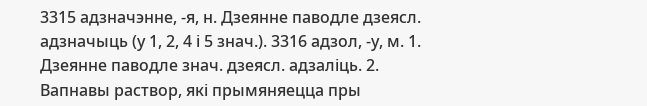3315 адзначэнне, -я, н. Дзеянне паводле дзеясл. адзначыць (у 1, 2, 4 і 5 знач.). 3316 адзол, -у, м. 1. Дзеянне паводле знач. дзеясл. адзаліць. 2. Вапнавы раствор, які прымяняецца пры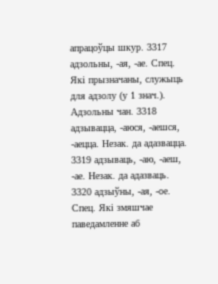апрацоўцы шкур. 3317 адзольны, -ая, -ае. Спец. Які прызначаны, служыць для адзолу (у 1 знач.). Адзольны чан. 3318 адзывацца, -аюся, -аешся, -аецца. Незак. да адазвацца. 3319 адзываць, -аю, -аеш, -ае. Незак. да адазваць. 3320 адзыўны, -ая, -ое. Спец. Які змяшчае паведамленне аб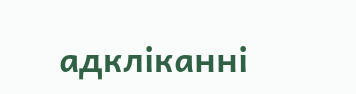адкліканні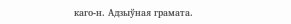каго-н. Адзыўная грамата.